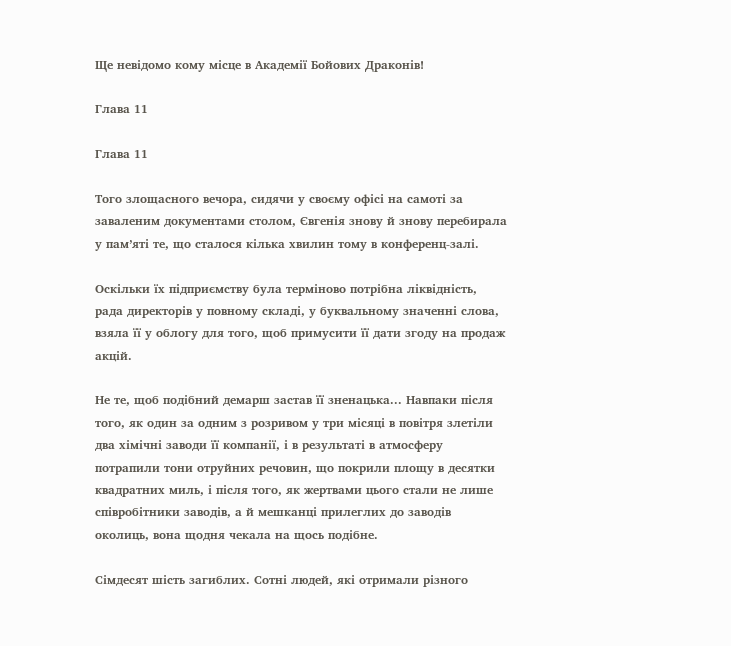Ще невідомо кому місце в Академії Бойових Драконів!

Глава 11

Глава 11

Того злощасного вечора, сидячи у своєму офісі на самоті за заваленим документами столом, Євгенія знову й знову перебирала у пам’яті те, що сталося кілька хвилин тому в конференц-залі.

Оскільки їх підприємству була терміново потрібна ліквідність, рада директорів у повному складі, у буквальному значенні слова, взяла її у облогу для того, щоб примусити її дати згоду на продаж акцій.

Не те, щоб подібний демарш застав її зненацька... Навпаки після того, як один за одним з розривом у три місяці в повітря злетіли два хімічні заводи її компанії, і в результаті в атмосферу потрапили тони отруйних речовин, що покрили площу в десятки квадратних миль, і після того, як жертвами цього стали не лише співробітники заводів, а й мешканці прилеглих до заводів околиць, вона щодня чекала на щось подібне.

Сімдесят шість загиблих. Сотні людей, які отримали різного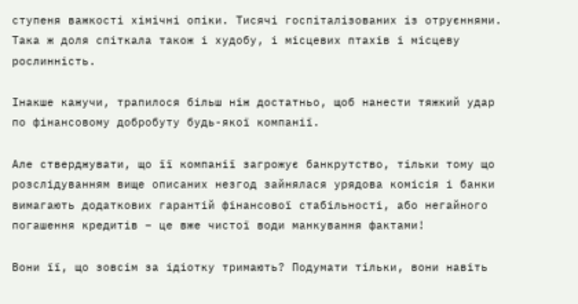ступеня важкості хімічні опіки. Тисячі госпіталізованих із отруєннями. Така ж доля спіткала також і худобу, і місцевих птахів і місцеву рослинність.

Інакше кажучи, трапилося більш ніж достатньо, щоб нанести тяжкий удар по фінансовому добробуту будь-якої компанії.

Але стверджувати, що її компанії загрожує банкрутство, тільки тому що розслідуванням вище описаних незгод зайнялася урядова комісія і банки вимагають додаткових гарантій фінансової стабільності, або негайного погашення кредитів – це вже чистої води манкування фактами!

Вони її, що зовсім за ідіотку тримають? Подумати тільки, вони навіть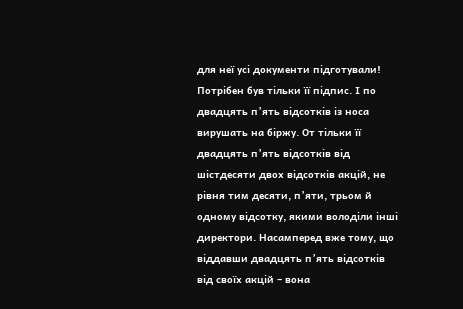для неї усі документи підготували! Потрібен був тільки її підпис. І по двадцять п’ять відсотків із носа вирушать на біржу. От тільки її двадцять п’ять відсотків від шістдесяти двох відсотків акцій, не рівня тим десяти, п’яти, трьом й одному відсотку, якими володіли інші директори. Насамперед вже тому, що віддавши двадцять п’ять відсотків від своїх акцій – вона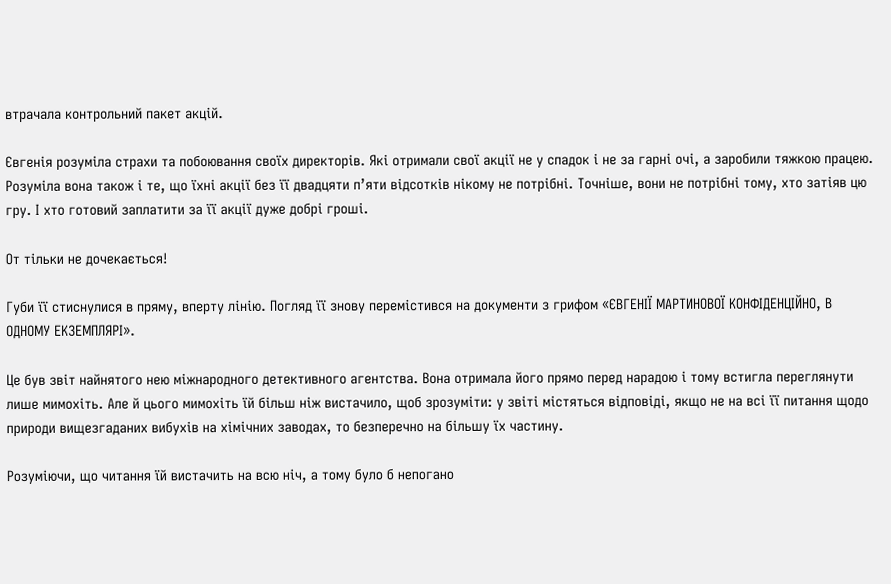втрачала контрольний пакет акцій.

Євгенія розуміла страхи та побоювання своїх директорів. Які отримали свої акції не у спадок і не за гарні очі, а заробили тяжкою працею. Розуміла вона також і те, що їхні акції без її двадцяти п’яти відсотків нікому не потрібні. Точніше, вони не потрібні тому, хто затіяв цю гру. І хто готовий заплатити за її акції дуже добрі гроші.

От тільки не дочекається!

Губи її стиснулися в пряму, вперту лінію. Погляд її знову перемістився на документи з грифом «ЄВГЕНІЇ МАРТИНОВОЇ КОНФІДЕНЦІЙНО, В ОДНОМУ ЕКЗЕМПЛЯРІ».

Це був звіт найнятого нею міжнародного детективного агентства. Вона отримала його прямо перед нарадою і тому встигла переглянути лише мимохіть. Але й цього мимохіть їй більш ніж вистачило, щоб зрозуміти: у звіті містяться відповіді, якщо не на всі її питання щодо природи вищезгаданих вибухів на хімічних заводах, то безперечно на більшу їх частину.

Розуміючи, що читання їй вистачить на всю ніч, а тому було б непогано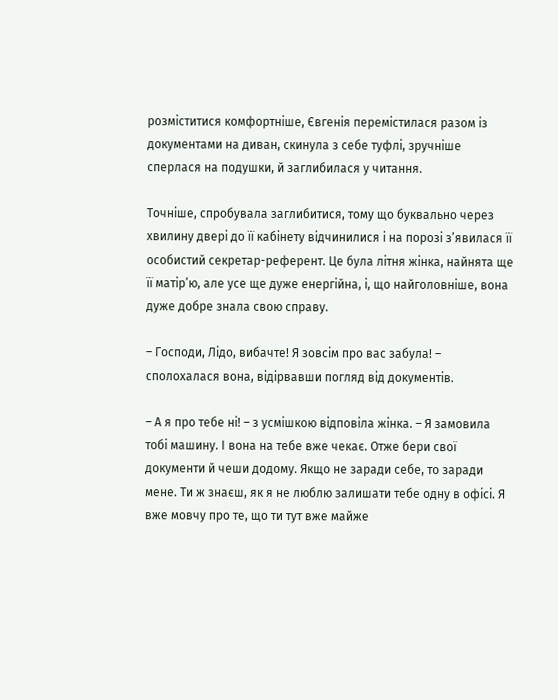розміститися комфортніше, Євгенія перемістилася разом із документами на диван, скинула з себе туфлі, зручніше сперлася на подушки, й заглибилася у читання.

Точніше, спробувала заглибитися, тому що буквально через хвилину двері до її кабінету відчинилися і на порозі з’явилася її особистий секретар-референт. Це була літня жінка, найнята ще її матір’ю, але усе ще дуже енергійна, і, що найголовніше, вона дуже добре знала свою справу.

– Господи, Лідо, вибачте! Я зовсім про вас забула! – сполохалася вона, відірвавши погляд від документів.

– А я про тебе ні! – з усмішкою відповіла жінка. – Я замовила тобі машину. І вона на тебе вже чекає. Отже бери свої документи й чеши додому. Якщо не заради себе, то заради мене. Ти ж знаєш, як я не люблю залишати тебе одну в офісі. Я вже мовчу про те, що ти тут вже майже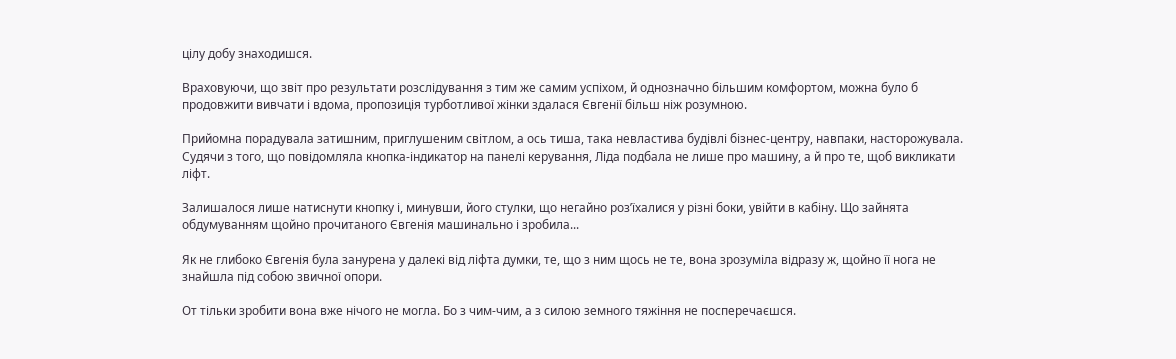цілу добу знаходишся.

Враховуючи, що звіт про результати розслідування з тим же самим успіхом, й однозначно більшим комфортом, можна було б продовжити вивчати і вдома, пропозиція турботливої жінки здалася Євгенії більш ніж розумною.

Прийомна порадувала затишним, приглушеним світлом, а ось тиша, така невластива будівлі бізнес-центру, навпаки, насторожувала. Судячи з того, що повідомляла кнопка-індикатор на панелі керування, Ліда подбала не лише про машину, а й про те, щоб викликати ліфт.

Залишалося лише натиснути кнопку і, минувши, його стулки, що негайно роз’їхалися у різні боки, увійти в кабіну. Що зайнята обдумуванням щойно прочитаного Євгенія машинально і зробила...

Як не глибоко Євгенія була занурена у далекі від ліфта думки, те, що з ним щось не те, вона зрозуміла відразу ж, щойно її нога не знайшла під собою звичної опори.

От тільки зробити вона вже нічого не могла. Бо з чим-чим, а з силою земного тяжіння не посперечаєшся.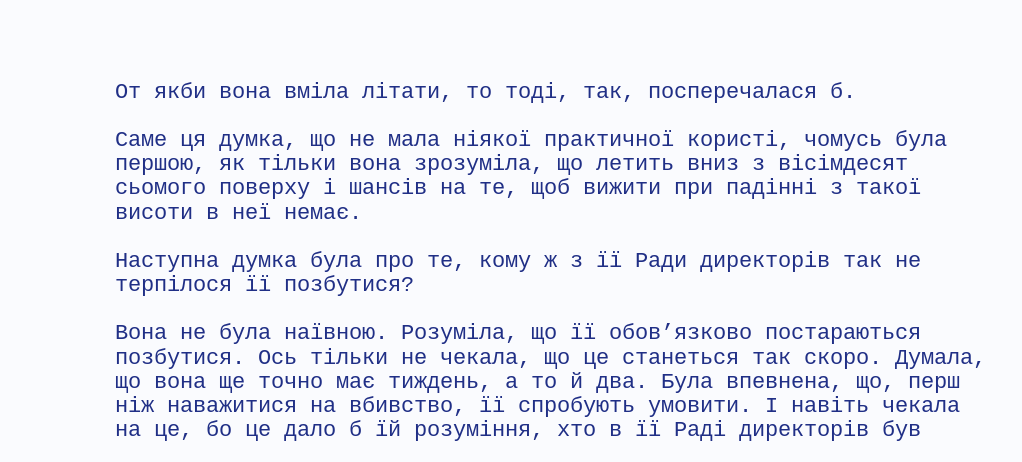От якби вона вміла літати, то тоді, так, посперечалася б.

Саме ця думка, що не мала ніякої практичної користі, чомусь була першою, як тільки вона зрозуміла, що летить вниз з вісімдесят сьомого поверху і шансів на те, щоб вижити при падінні з такої висоти в неї немає.

Наступна думка була про те, кому ж з її Ради директорів так не терпілося її позбутися?

Вона не була наївною. Розуміла, що її обов’язково постараються позбутися. Ось тільки не чекала, що це станеться так скоро. Думала, що вона ще точно має тиждень, а то й два. Була впевнена, що, перш ніж наважитися на вбивство, її спробують умовити. І навіть чекала на це, бо це дало б їй розуміння, хто в її Раді директорів був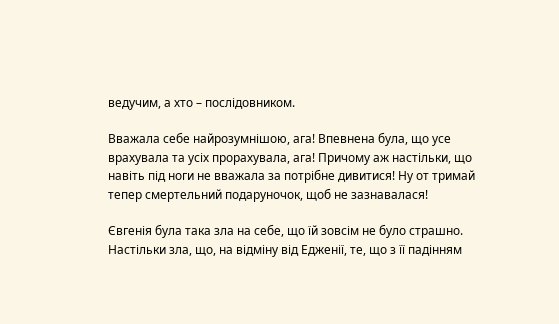ведучим, а хто – послідовником.

Вважала себе найрозумнішою, ага! Впевнена була, що усе врахувала та усіх прорахувала, ага! Причому аж настільки, що навіть під ноги не вважала за потрібне дивитися! Ну от тримай тепер смертельний подаруночок, щоб не зазнавалася!

Євгенія була така зла на себе, що їй зовсім не було страшно. Настільки зла, що, на відміну від Едженії, те, що з її падінням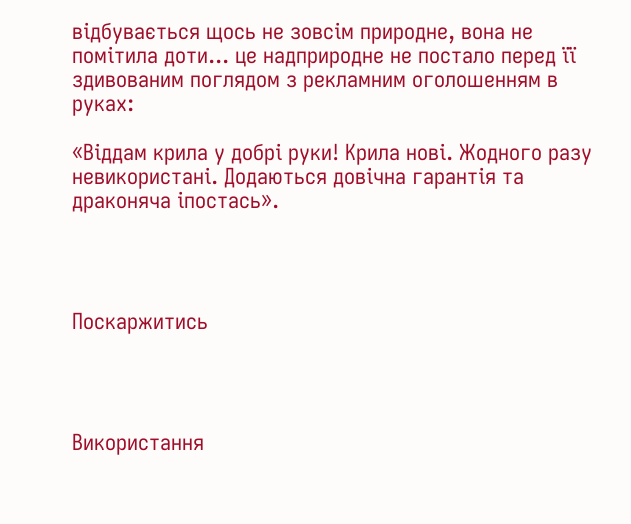відбувається щось не зовсім природне, вона не помітила доти... це надприродне не постало перед її здивованим поглядом з рекламним оголошенням в руках:

«Віддам крила у добрі руки! Крила нові. Жодного разу невикористані. Додаються довічна гарантія та драконяча іпостась».




Поскаржитись




Використання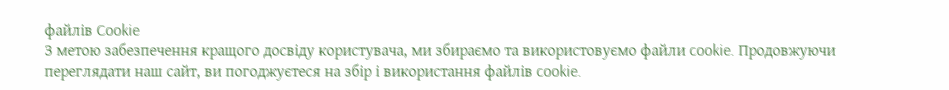файлів Cookie
З метою забезпечення кращого досвіду користувача, ми збираємо та використовуємо файли cookie. Продовжуючи переглядати наш сайт, ви погоджуєтеся на збір і використання файлів cookie.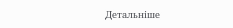Детальніше